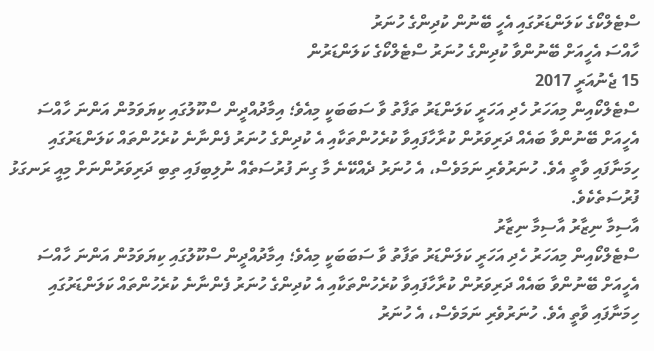ސްޓެލްކޯގެ ކަލަންޑަރުގައި އެހީ ބޭނުން ކުދިންގެ ހުނަރު
ހާއްސަ އެހީއަށް ބޭނުންވާ ކުދިންގެ ހުނަރު ސްޓެލްކޯގެ ކަލަންޑަރުން
15 ޖެނުއަރީ 2017
ސްޓެލްކޯއިން މިއަހަރު ހެދި އަހަރީ ކަލަންޑަރު ތަފާތު ވާ ސަބަބަކީ މިއެވެ؛ އިމާދުއްދީން ސްކޫލުގައި ކިޔަވަމުން އަންނަ ހާއްސަ އެހީއަށް ބޭނުންވާ ބައެއް ދަރިވަރުން ކުރާހާފައިވާ ކުރެހުންތަކާއި އެ ކުދިންގެ ހުނަރު ފެންނާނެ ކުރެހުންތައް ކަލަންޑަރުގައި ހިމަނާފައި ވާތީ އެވެ. ހުނަރުވެރި ނަމަވެސް، އެ ހުނަރު ދެއްކޭނެ މާ ގިނަ ފުރުސަތެއް ނުލިބިފައި ތިބި ދަރިވަރުންނަށް މިއީ ރަނގަޅު ފުރުސަތެކެވެ.
އާސިމާ ނިޒާރު އާސިމާ ނިޒާރު
ސްޓެލްކޯއިން މިއަހަރު ހެދި އަހަރީ ކަލަންޑަރު ތަފާތު ވާ ސަބަބަކީ މިއެވެ؛ އިމާދުއްދީން ސްކޫލުގައި ކިޔަވަމުން އަންނަ ހާއްސަ އެހީއަށް ބޭނުންވާ ބައެއް ދަރިވަރުން ކުރާހާފައިވާ ކުރެހުންތަކާއި އެ ކުދިންގެ ހުނަރު ފެންނާނެ ކުރެހުންތައް ކަލަންޑަރުގައި ހިމަނާފައި ވާތީ އެވެ. ހުނަރުވެރި ނަމަވެސް، އެ ހުނަރު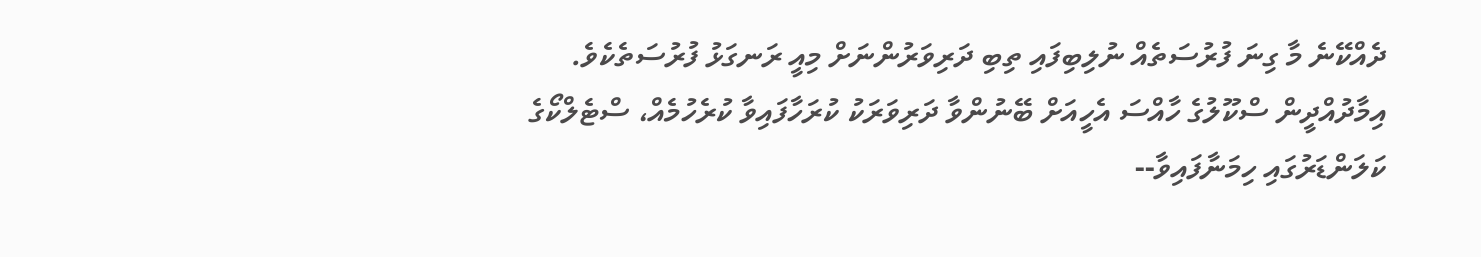ދެއްކޭނެ މާ ގިނަ ފުރުސަތެއް ނުލިބިފައި ތިބި ދަރިވަރުންނަށް މިއީ ރަނގަޅު ފުރުސަތެކެވެ.
އިމާދުއްދީން ސްކޫލުގެ ހާއްސަ އެހީއަށް ބޭނުންވާ ދަރިވަރަކު ކުރަހާފައިވާ ކުރެހުމެއް، ސްޓެލްކޯގެ ކަލަންޑަރުގައި ހިމަނާފައިވާ--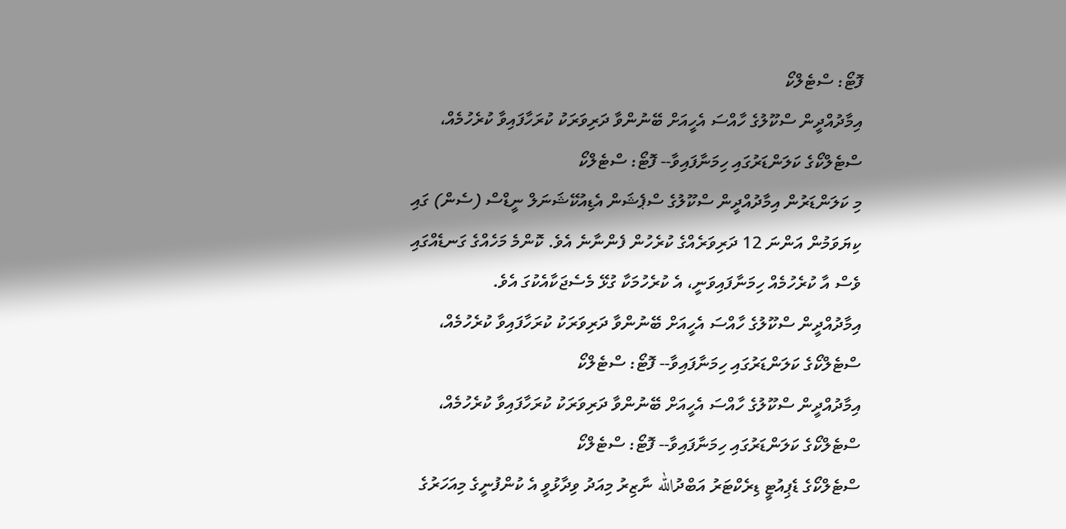ފޮޓޯ: ސްޓެލްކޯ
އިމާދުއްދީން ސްކޫލުގެ ހާއްސަ އެހީއަށް ބޭނުންވާ ދަރިވަރަކު ކުރަހާފައިވާ ކުރެހުމެއް، ސްޓެލްކޯގެ ކަލަންޑަރުގައި ހިމަނާފައިވާ-- ފޮޓޯ: ސްޓެލްކޯ
މި ކަލަންޑަރުން އިމާދުއްދީން ސްކޫލުގެ ސްޕެޝަން އެޑިއުކޭޝަނަލް ނީޑްސް (ސެން) ގައި ކިޔަވަމުން އަންނަ 12 ދަރިވަރެއްގެ ކުރެހުން ފެންނާނެ އެވެ. ކޮންމެ މަހެއްގެ ގަނޑެއްގައި ވެސް އާ ކުރެހުމެއް ހިމަނާފައިވަނީ، އެ ކުރެހުމަކާ ގުޅޭ މެސެޖަކާއެކުގަ އެވެ.
އިމާދުއްދީން ސްކޫލުގެ ހާއްސަ އެހީއަށް ބޭނުންވާ ދަރިވަރަކު ކުރަހާފައިވާ ކުރެހުމެއް، ސްޓެލްކޯގެ ކަލަންޑަރުގައި ހިމަނާފައިވާ-- ފޮޓޯ: ސްޓެލްކޯ
އިމާދުއްދީން ސްކޫލުގެ ހާއްސަ އެހީއަށް ބޭނުންވާ ދަރިވަރަކު ކުރަހާފައިވާ ކުރެހުމެއް، ސްޓެލްކޯގެ ކަލަންޑަރުގައި ހިމަނާފައިވާ-- ފޮޓޯ: ސްޓެލްކޯ
ސްޓެލްކޯގެ ޑެޕިއުޓީ ޑިރެކްޓަރު އަބްދުالله ނާޒިރު މިއަދު ވިދާޅުވީ އެ ކުންފުނީގެ މިއަހަރުގެ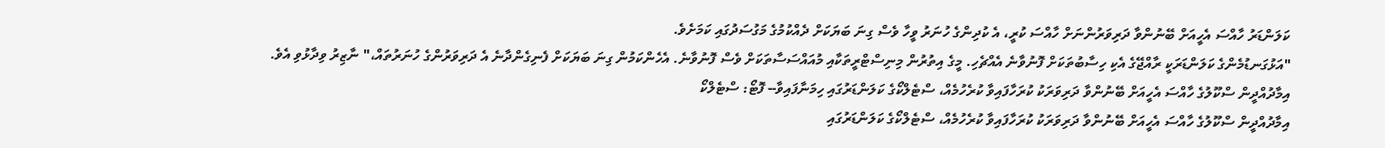ކަލަންޑަރު ހާއްސަ އެހީއަށް ބޭނުންވާ ދަރިވަރުންނަށް ހާއްސަ ކުރީ، އެ ކުދިންގެ ހުނަރު ވީހާ ވެސް ގިނަ ބަޔަކަށް ދެއްކުމުގެ މަގުސަދުގައި ކަމަށެވެ.
"އަޅުގަނޑުމެންގެ ކަލަންޑަރަކީ ރާއްޖޭގެ އެކި ހިސާބުތަކަށް ފޮނުވާނެ އެއްޗެހި. މީގެ އިތުރުން މިނިސްޓްރީތަކާއި މުއައްސަސާތަކަށް ވެސް ފޮނުވާނެ. އެހެންކަމުން ގިނަ ބަޔަކަށް ފެނިގެންދާނެ އެ ދަރިވަރުންގެ ހުނަރުތައް،" ނާޒިރު ވިދާޅުވި އެވެ.
އިމާދުއްދީން ސްކޫލުގެ ހާއްސަ އެހީއަށް ބޭނުންވާ ދަރިވަރަކު ކުރަހާފައިވާ ކުރެހުމެއް، ސްޓެލްކޯގެ ކަލަންޑަރުގައި ހިމަނާފައިވާ-- ފޮޓޯ: ސްޓެލްކޯ
އިމާދުއްދީން ސްކޫލުގެ ހާއްސަ އެހީއަށް ބޭނުންވާ ދަރިވަރަކު ކުރަހާފައިވާ ކުރެހުމެއް، ސްޓެލްކޯގެ ކަލަންޑަރުގައި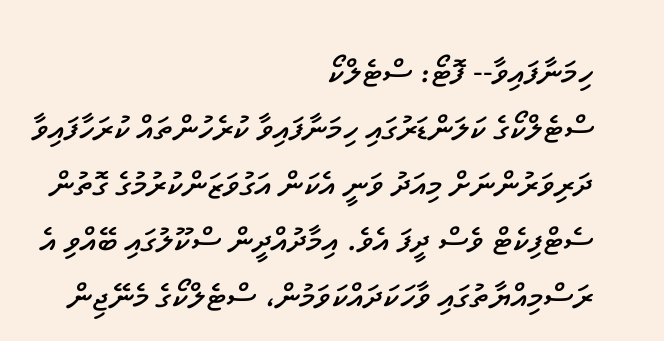ހިމަނާފައިވާ-- ފޮޓޯ: ސްޓެލްކޯ
ސްޓެލްކޯގެ ކަލަންޑަރުގައި ހިމަނާފައިވާ ކުރެހުންތައް ކުރަހާފައިވާ ދަރިވަރުންނަށް މިއަދު ވަނީ އެކަން އަގުވަޒަންކުރުމުގެ ގޮތުން ސެޓްފިކެޓް ވެސް ދީފަ އެވެ. އިމާދުއްދީން ސްކޫލުގައި ބޭއްވި އެ ރަސްމިއްޔާތުގައި ވާހަކަދައްކަވަމުން، ސްޓެލްކޯގެ މެނޭޖިން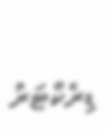ޑިރެކްޓަރު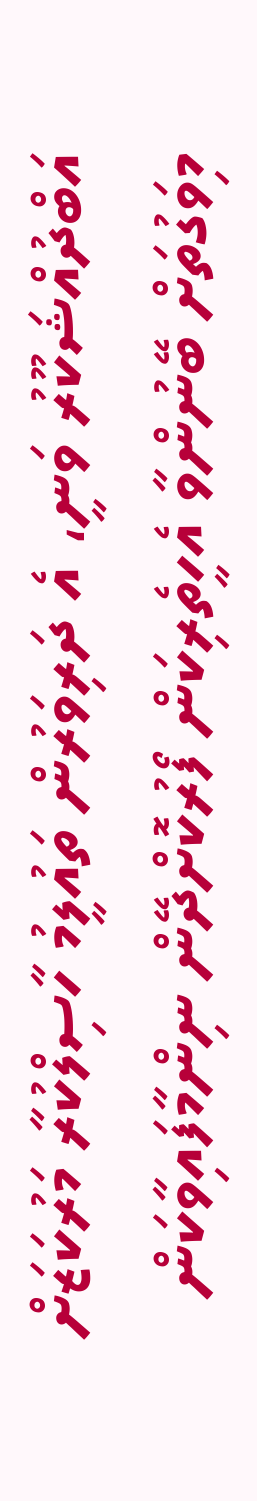އަބްދުއްޝަކޫރު ވަނީ، އެ ދަރިވަރުން ތައުލީމު ހާސިލްކުރާ މަރުކަޒަށް މިވަގުތަށް ބޭނުންވާ އެހީތެރިކަން ފޯރުކޮށްދޭން ނިންމާފައިވާކަން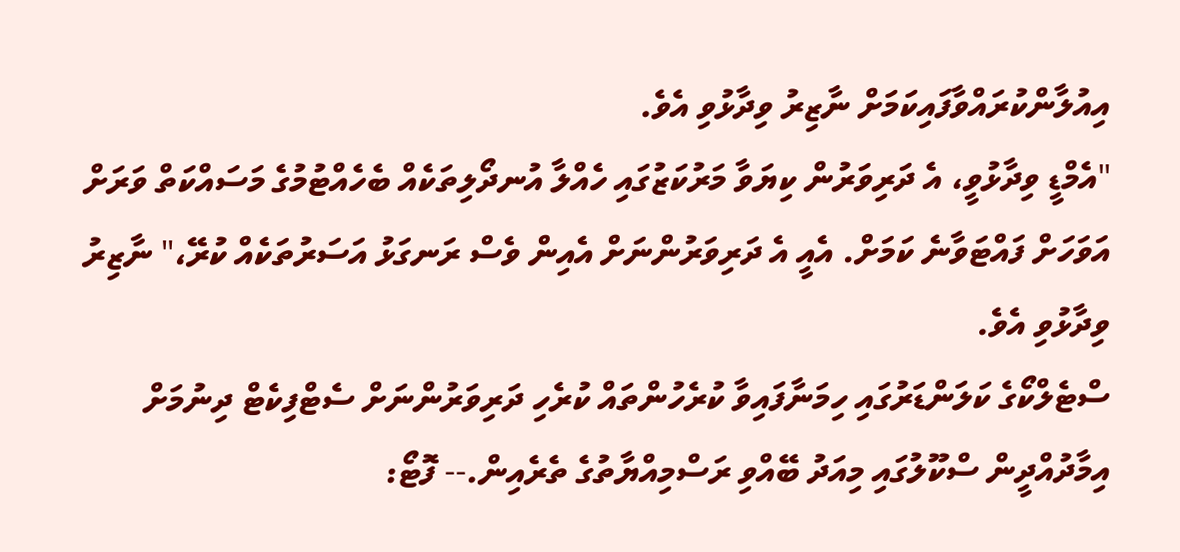އިއުލާންކުރައްވާފައިކަމަށް ނާޒިރު ވިދާޅުވި އެވެ.
"އެމްޑީ ވިދާޅުވީ، އެ ދަރިވަރުން ކިޔަވާ މަރުކަޒުގައި ހެއްލާ އުނދޯލިތަކެއް ބެހެއްޓުމުގެ މަސައްކަތް ވަރަށް އަވަހަށް ފައްޓަވާނެ ކަމަށް. އެއީ އެ ދަރިވަރުންނަށް އެއިން ވެސް ރަނގަޅު އަސަރުތަކެއް ކުރޭ،" ނާޒިރު ވިދާޅުވި އެވެ.
ސްޓެލްކޯގެ ކަލަންޑަރުގައި ހިމަނާފައިވާ ކުރެހުންތައް ކުރެހި ދަރިވަރުންނަށް ސެޓްފިކެޓް ދިނުމަށް އިމާދުއްދީން ސްކޫލުގައި މިއަދު ބޭއްވި ރަސްމިއްޔާތުގެ ތެރެއިން.-- ފޮޓޯ: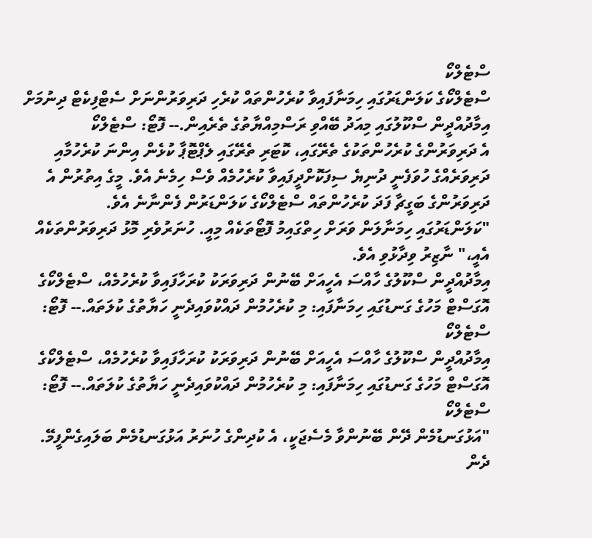ސްޓެލްކޯ
ސްޓެލްކޯގެ ކަލަންޑަރުގައި ހިމަނާފައިވާ ކުރެހުންތައް ކުރެހި ދަރިވަރުންނަށް ސެޓްފިކެޓް ދިނުމަށް އިމާދުއްދީން ސްކޫލުގައި މިއަދު ބޭއްވި ރަސްމިއްޔާތުގެ ތެރެއިން.-- ފޮޓޯ: ސްޓެލްކޯ
އެ ދަރިވަރުންގެ ކުރެހުންތަކުގެ ތެރޭގައި، ކޮޓަރި ތެރޭގައި ލެޕްޓޮޕާ ކުޅެން އިންނަ ކުރެހުމާއި ދަރިވަރެއްގެ ހުވަފެނީ ދުނިޔެ ސިފަކޮށްދީފައިވާ ކުރެހުމެއް ވެސް ހިމެނެ އެވެ. މީގެ އިތުރުން އެ ދަރިވަރުންގެ ބަގީޗާ ފަދަ ކުރެހުންތައް ސްޓެލްކޯގެ ކަލަންޑަރުން ފެންނާނެ އެވެ.
"ކަލަންޑަރުގައި ހިމަނާލަން ވަރަށް ހިތްގައިމު ފޮޓޯތަކެއް މިއީ. ހުނަރުވެރި މޮޅު ދަރިވަރުންތަކެއް އެއީ،" ނާޒިރު ވިދާޅުވި އެވެ.
އިމާދުއްދީން ސްކޫލުގެ ހާއްސަ އެހީއަށް ބޭނުން ދަރިވަރަކު ކުރަހާފައިވާ ކުރެހުމެއް، ސްޓެލްކޯގެ އޮގަސްޓް މަހުގެ ގަނޑުގައި ހިމަނާފައި: މި ކުރެހުމުން ދައްކުވައިދެނީ ހަޔާތުގެ ކުލަތައް.-- ފޮޓޯ: ސްޓެލްކޯ
އިމާދުއްދީން ސްކޫލުގެ ހާއްސަ އެހީއަށް ބޭނުން ދަރިވަރަކު ކުރަހާފައިވާ ކުރެހުމެއް، ސްޓެލްކޯގެ އޮގަސްޓް މަހުގެ ގަނޑުގައި ހިމަނާފައި: މި ކުރެހުމުން ދައްކުވައިދެނީ ހަޔާތުގެ ކުލަތައް.-- ފޮޓޯ: ސްޓެލްކޯ
"އަޅުގަނޑުމެން ދޭން ބޭނުންވާ މެސެޖަކީ، އެ ކުދިންގެ ހުނަރު އަޅުގަނޑުމެން ބަލައިގެންފީމޭ. ދެން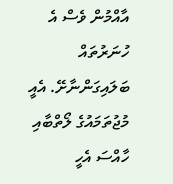އާއްމުން ވެސް އެ ހުނަރުތައް ބަލައިގަންނާށޭ. އެއީ މުޖުތަމައުގެ ލޯތްބާއި ހާއްސަ އެހީ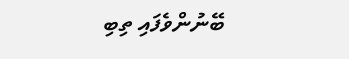ބޭނުންވެފައި ތިބި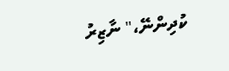ކުދިންނޭ،" ނާޒިރު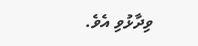ވިދާޅުވި އެވެ.